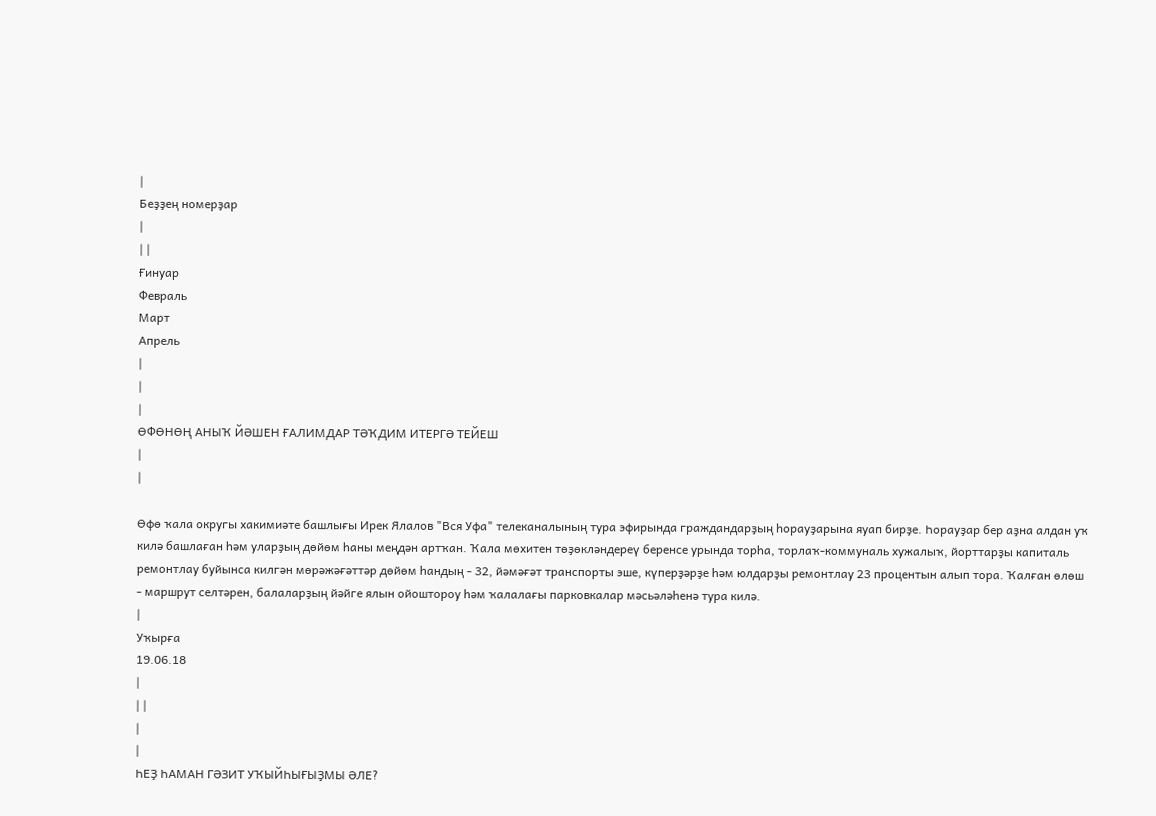|
Беҙҙең номерҙар
|
| |
Ғинуар
Февраль
Март
Апрель
|
|
|
ӨФӨНӨҢ АНЫҠ ЙӘШЕН ҒАЛИМДАР ТӘҠДИМ ИТЕРГӘ ТЕЙЕШ
|
|

Өфө ҡала округы хакимиәте башлығы Ирек Ялалов "Вся Уфа" телеканалының тура эфирында граждандарҙың һорауҙарына яуап бирҙе. Һорауҙар бер аҙна алдан уҡ килә башлаған һәм уларҙың дөйөм һаны меңдән артҡан. Ҡала мөхитен төҙөкләндереү беренсе урында торһа, торлаҡ-коммуналь хужалыҡ, йорттарҙы капиталь ремонтлау буйынса килгән мөрәжәғәттәр дөйөм һандың - 32, йәмәғәт транспорты эше, күперҙәрҙе һәм юлдарҙы ремонтлау 23 процентын алып тора. Ҡалған өлөш - маршрут селтәрен, балаларҙың йәйге ялын ойоштороу һәм ҡалалағы парковкалар мәсьәләһенә тура килә.
|
Уҡырға
19.06.18
|
| |
|
|
ҺЕҘ ҺАМАН ГӘЗИТ УҠЫЙҺЫҒЫҘМЫ ӘЛЕ?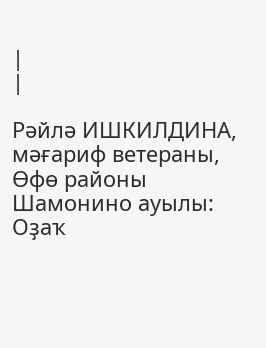|
|

Рәйлә ИШКИЛДИНА, мәғариф ветераны, Өфө районы Шамонино ауылы: Оҙаҡ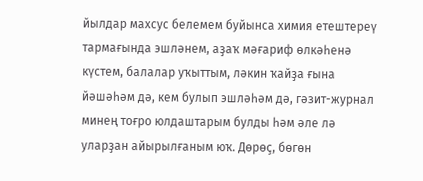йылдар махсус белемем буйынса химия етештереү тармағында эшләнем, аҙаҡ мәғариф өлкәһенә күстем, балалар уҡыттым, ләкин ҡайҙа ғына йәшәһәм дә, кем булып эшләһәм дә, гәзит-журнал минең тоғро юлдаштарым булды һәм әле лә уларҙан айырылғаным юҡ. Дөрөҫ, бөгөн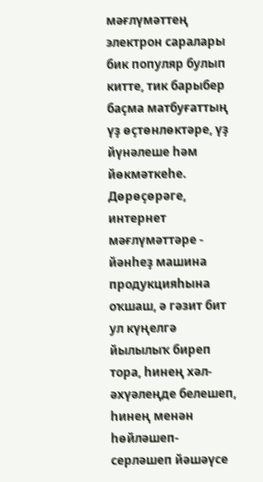мәғлүмәттең электрон саралары бик популяр булып китте, тик барыбер баҫма матбуғаттың үҙ өҫтөнлөктәре, үҙ йүнәлеше һәм йөкмәткеһе. Дөрөҫөрәге, интернет мәғлүмәттәре - йәнһеҙ машина продукцияһына оҡшаш, ә гәзит бит ул күңелгә йылылыҡ биреп тора, һинең хәл-әхүәлеңде белешеп, һинең менән һөйләшеп-серләшеп йәшәүсе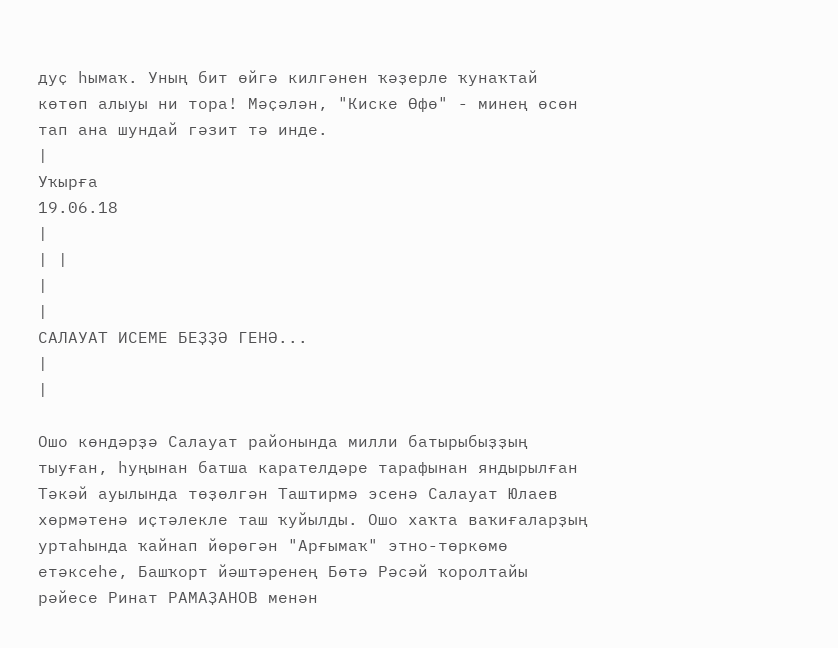дуҫ һымаҡ. Уның бит өйгә килгәнен ҡәҙерле ҡунаҡтай көтөп алыуы ни тора! Мәҫәлән, "Киске Өфө" - минең өсөн тап ана шундай гәзит тә инде.
|
Уҡырға
19.06.18
|
| |
|
|
САЛАУАТ ИСЕМЕ БЕҘҘӘ ГЕНӘ...
|
|

Ошо көндәрҙә Салауат районында милли батырыбыҙҙың тыуған, һуңынан батша карателдәре тарафынан яндырылған Тәкәй ауылында төҙөлгән Таштирмә эсенә Салауат Юлаев хөрмәтенә иҫтәлекле таш ҡуйылды. Ошо хаҡта ваҡиғаларҙың уртаһында ҡайнап йөрөгән "Арғымаҡ" этно-төркөмө етәксеһе, Башҡорт йәштәренең Бөтә Рәсәй ҡоролтайы рәйесе Ринат РАМАҘАНОВ менән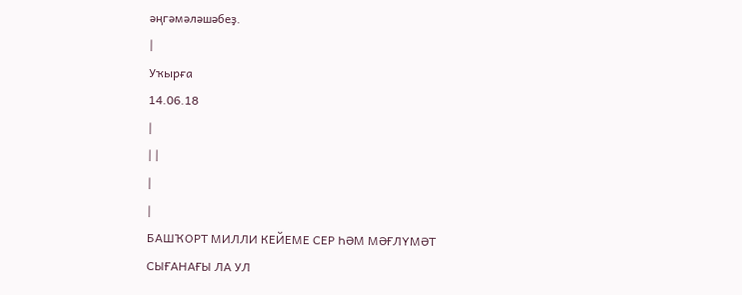әңгәмәләшәбеҙ.
|
Уҡырға
14.06.18
|
| |
|
|
БАШҠОРТ МИЛЛИ КЕЙЕМЕ СЕР ҺӘМ МӘҒЛҮМӘТ СЫҒАНАҒЫ ЛА УЛ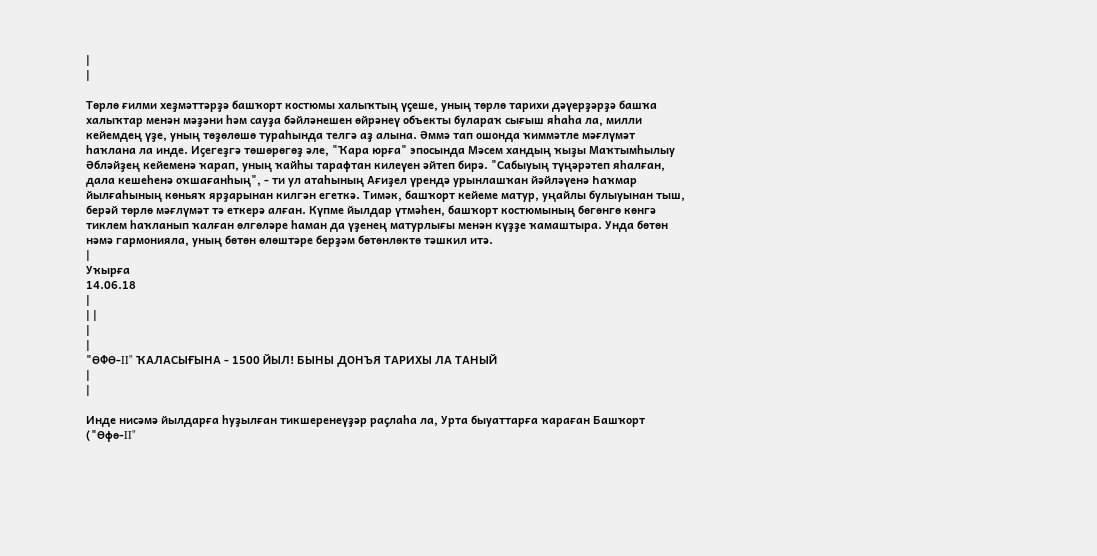|
|

Төрлө ғилми хеҙмәттәрҙә башҡорт костюмы халыҡтың үҫеше, уның төрлө тарихи дәүерҙәрҙә башҡа халыҡтар менән мәҙәни һәм сауҙа бәйләнешен өйрәнеү объекты булараҡ сығыш яһаһа ла, милли кейемдең үҙе, уның төҙөлөшө тураһында телгә аҙ алына. Әммә тап ошонда ҡиммәтле мәғлүмәт һаҡлана ла инде. Иҫегеҙгә төшөрөгөҙ әле, "Ҡара юрға" эпосында Мәсем хандың ҡыҙы Маҡтымһылыу Әбләйҙең кейеменә ҡарап, уның ҡайһы тарафтан килеүен әйтеп бирә. "Сабыуың түңәрәтеп яһалған, дала кешеһенә оҡшағанһың", - ти ул атаһының Ағиҙел үрендә урынлашҡан йәйләүенә Һаҡмар йылғаһының көньяҡ ярҙарынан килгән егеткә. Тимәк, башҡорт кейеме матур, уңайлы булыуынан тыш, берәй төрлө мәғлүмәт тә еткерә алған. Күпме йылдар үтмәһен, башҡорт костюмының бөгөнгө көнгә тиклем һаҡланып ҡалған өлгөләре һаман да үҙенең матурлығы менән күҙҙе ҡамаштыра. Унда бөтөн нәмә гармонияла, уның бөтөн өлөштәре берҙәм бөтөнлөктө тәшкил итә.
|
Уҡырға
14.06.18
|
| |
|
|
"ӨФӨ-II" ҠАЛАСЫҒЫНА - 1500 ЙЫЛ! БЫНЫ ДОНЪЯ ТАРИХЫ ЛА ТАНЫЙ
|
|

Инде нисәмә йылдарға һуҙылған тикшеренеүҙәр раҫлаһа ла, Урта быуаттарға ҡараған Башҡорт ("Өфө-II"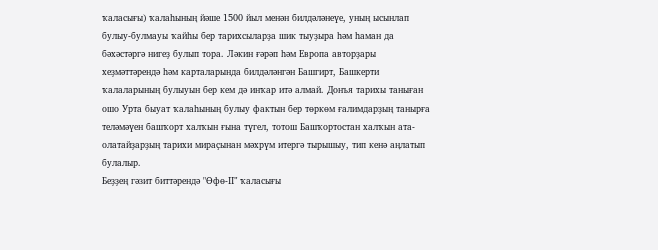ҡаласығы) ҡалаһының йәше 1500 йыл менән билдәләнеүе, уның ысынлап булыу-булмауы ҡайһы бер тарихсыларҙа шик тыуҙыра һәм һаман да бәхәстәргә нигеҙ булып тора. Ләкин ғәрәп һәм Европа авторҙары хеҙмәттәрендә һәм карталарында билдәләнгән Башгирт, Башкерти ҡалаларының булыуын бер кем дә инҡар итә алмай. Донъя тарихы таныған ошо Урта быуат ҡалаһының булыу фактын бер төркөм ғалимдарҙың танырға теләмәүен башҡорт халҡын ғына түгел, тотош Башҡортостан халҡын ата-олатайҙарҙың тарихи мираҫынан мәхрүм итергә тырышыу, тип кенә аңлатып булалыр.
Беҙҙең гәзит биттәрендә "Өфө-II" ҡаласығы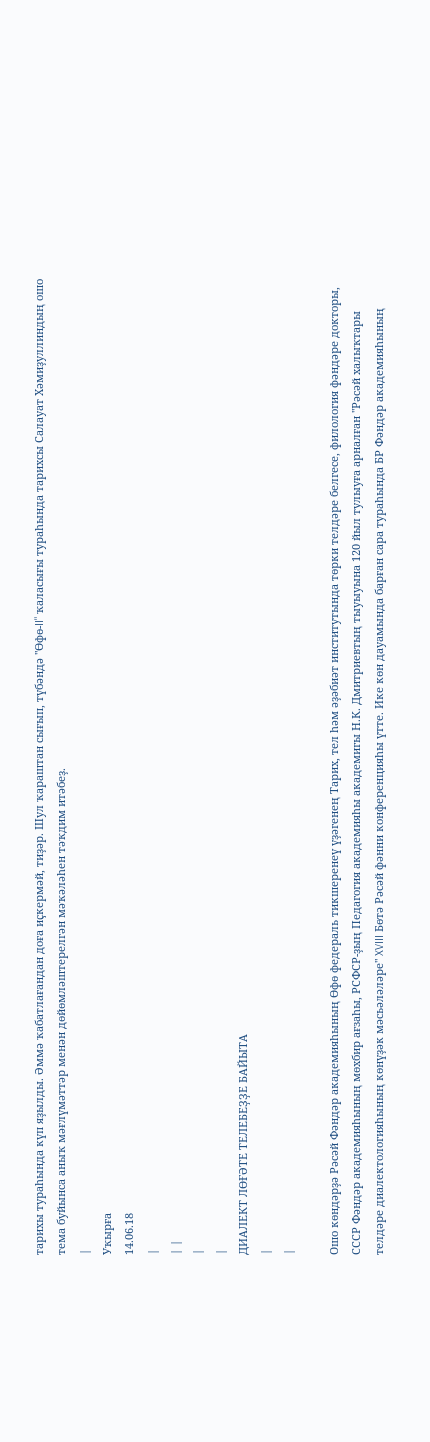тарихы тураһында күп яҙылды. Әммә ҡабатлағандан доға иҫкермәй, тиҙәр. Шул ҡараштан сығып, түбәндә "Өфө-II" ҡаласығы тураһында тарихсы Салауат Хәмиҙуллиндың ошо тема буйынса аныҡ мәғлүмәттәр менән дөйөмләштерелгән мәҡәләһен тәҡдим итәбеҙ.
|
Уҡырға
14.06.18
|
| |
|
|
ДИАЛЕКТ ЛӨҒӘТЕ ТЕЛЕБЕҘҘЕ БАЙЫТА
|
|

Ошо көндәрҙә Рәсәй Фәндәр академияһының Өфө федераль тикшеренеү үҙәгенең Тарих, тел һәм әҙәбиәт институтында төрки телдәре белгесе, филология фәндәре докторы, СССР Фәндәр академияһының мөхбир ағзаһы, РСФСР-ҙың Педагогия академияһы академигы Н.К. Дмитриевтың тыуыуына 120 йыл тулыуға арналған "Рәсәй халыҡтары телдәре диалектологияһының көнүҙәк мәсьәләләре" XVIII Бөтә Рәсәй фәнни конференцияһы үтте. Ике көн дауамында барған сара тураһында БР Фәндәр академияһының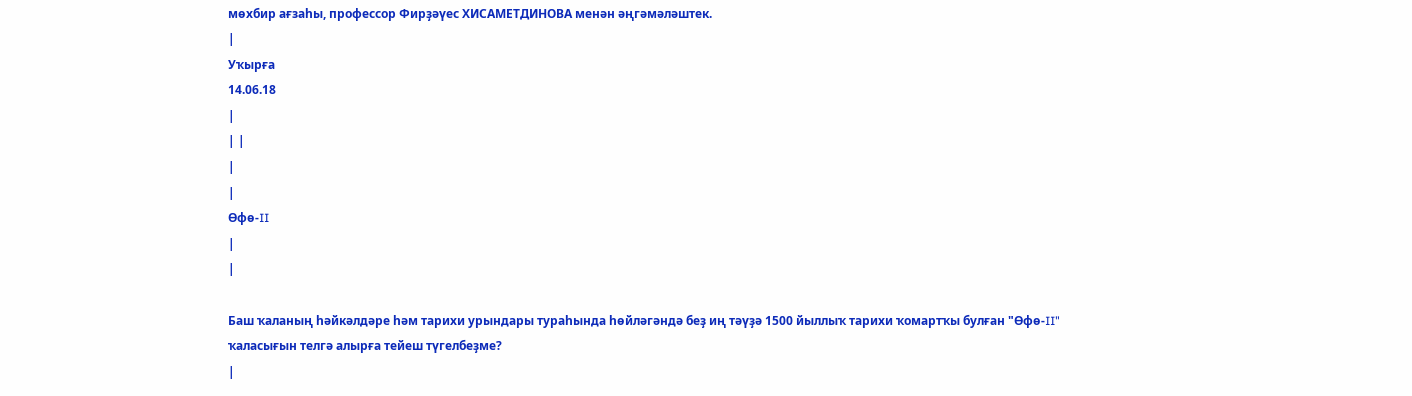мөхбир ағзаһы, профессор Фирҙәүес ХИСАМЕТДИНОВА менән әңгәмәләштек.
|
Уҡырға
14.06.18
|
| |
|
|
Өфө-II
|
|

Баш ҡаланың һәйкәлдәре һәм тарихи урындары тураһында һөйләгәндә беҙ иң тәүҙә 1500 йыллыҡ тарихи ҡомартҡы булған "Өфө-II" ҡаласығын телгә алырға тейеш түгелбеҙме?
|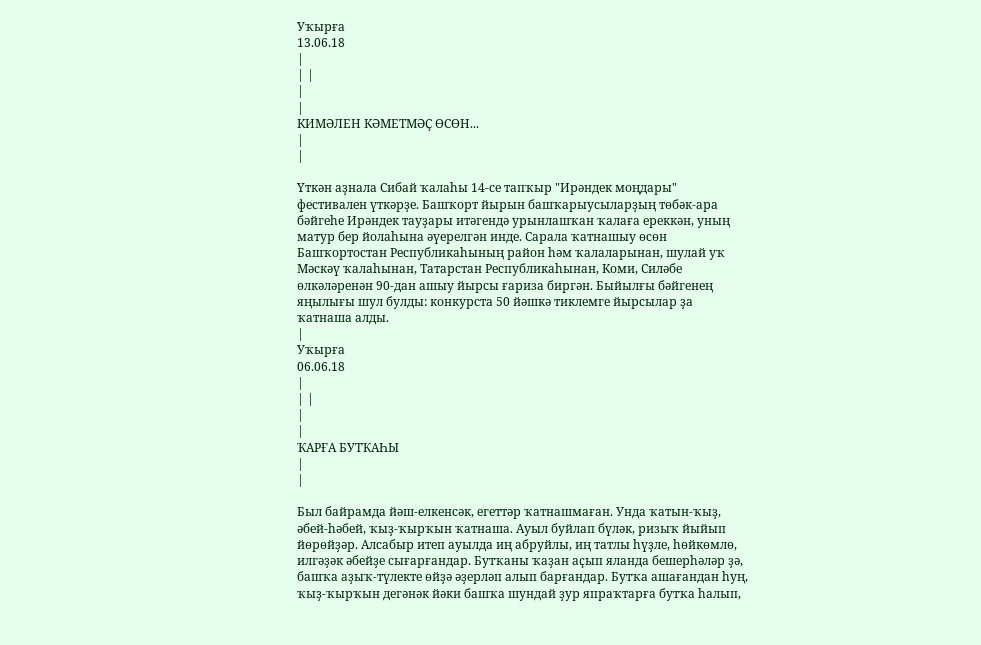Уҡырға
13.06.18
|
| |
|
|
КИМӘЛЕН КӘМЕТМӘҪ ӨСӨН...
|
|

Үткән аҙнала Сибай ҡалаһы 14-се тапҡыр "Ирәндек моңдары" фестивален үткәрҙе. Башҡорт йырын башҡарыусыларҙың төбәк-ара бәйгеһе Ирәндек тауҙары итәгендә урынлашҡан ҡалаға ереккән, уның матур бер йолаһына әүерелгән инде. Сарала ҡатнашыу өсөн Башҡортостан Республикаһының район һәм ҡалаларынан, шулай уҡ Мәскәү ҡалаһынан, Татарстан Республикаһынан, Коми, Силәбе өлкәләренән 90-дан ашыу йырсы ғариза биргән. Быйылғы бәйгенең яңылығы шул булды: конкурста 50 йәшкә тиклемге йырсылар ҙа ҡатнаша алды.
|
Уҡырға
06.06.18
|
| |
|
|
ҠАРҒА БУТҠАҺЫ
|
|

Был байрамда йәш-елкенсәк, егеттәр ҡатнашмаған. Унда ҡатын-ҡыҙ, әбей-һәбей, ҡыҙ-ҡырҡын ҡатнаша. Ауыл буйлап бүләк, ризыҡ йыйып йөрөйҙәр. Алсабыр итеп ауылда иң абруйлы, иң татлы һүҙле, һөйкөмлө, илгәҙәк әбейҙе сығарғандар. Бутҡаны ҡаҙан аҫып яланда бешерһәләр ҙә, башҡа аҙыҡ-түлекте өйҙә әҙерләп алып барғандар. Бутҡа ашағандан һуң, ҡыҙ-ҡырҡын дегәнәк йәки башҡа шундай ҙур япраҡтарға бутҡа һалып,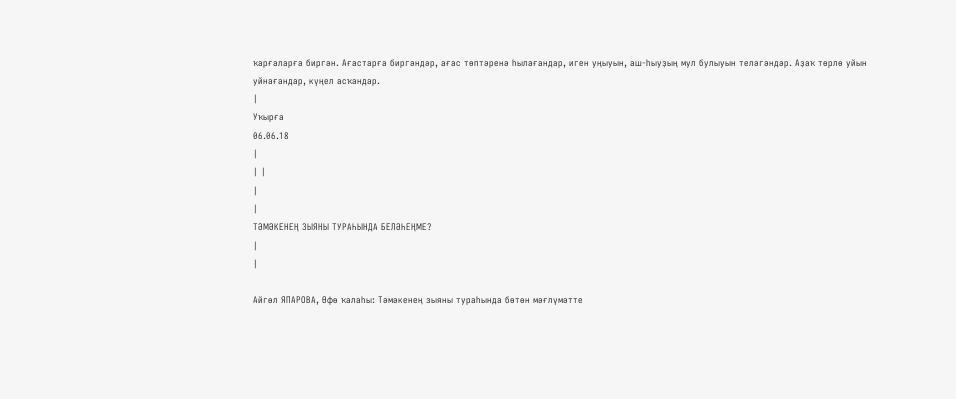ҡарғаларға биргән. Ағастарға биргәндәр, ағас төптәренә һылағандар, иген уңыуын, аш-һыуҙың мул булыуын теләгәндәр. Аҙаҡ төрлө уйын уйнағандар, күңел асҡандар.
|
Уҡырға
06.06.18
|
| |
|
|
ТӘМӘКЕНЕҢ ЗЫЯНЫ ТУРАҺЫНДА БЕЛӘҺЕҢМЕ?
|
|

Айгөл ЯПАРОВА, Өфө ҡалаһы: Тәмәкенең зыяны тураһында бөтөн мәғлүмәтте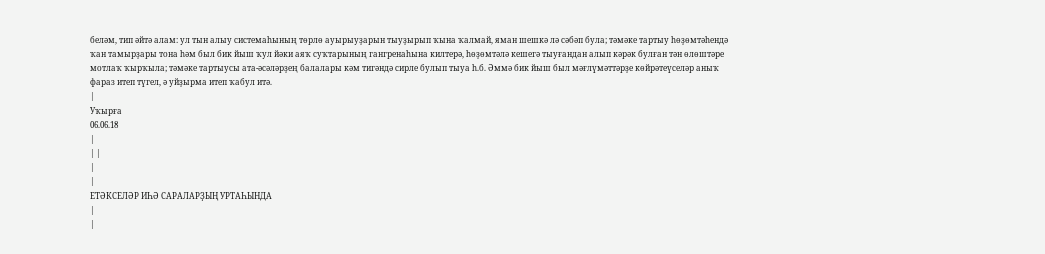беләм, тип әйтә алам: ул тын алыу системаһының төрлө ауырыуҙарын тыуҙырып ҡына ҡалмай, яман шешкә лә сәбәп була; тәмәке тартыу һөҙөмтәһендә ҡан тамырҙары тона һәм был бик йыш ҡул йәки аяҡ суҡтарының гангренаһына килтерә, һөҙөмтәлә кешегә тыуғандан алып кәрәк булған тән өлөштәре мотлаҡ ҡырҡыла; тәмәке тартыусы ата-әсәләрҙең балалары кәм тигәндә сирле булып тыуа һ.б. Әммә бик йыш был мәғлүмәттәрҙе көйрәтеүселәр аныҡ фараз итеп түгел, ә уйҙырма итеп ҡабул итә.
|
Уҡырға
06.06.18
|
| |
|
|
ЕТӘКСЕЛӘР ИҺӘ САРАЛАРҘЫҢ УРТАҺЫНДА
|
|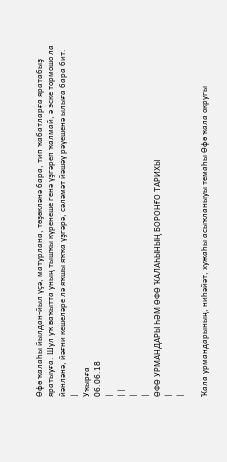Өфө ҡалаһы йылдан-йыл үҫә, матурлана, төҙөкләнә бара, тип ҡабатларға яратабыҙ яратыуға. Шул уҡ ваҡытта уның тышҡы күренеше генә үҙгәреп ҡалмай, ә эске тормошо ла йәнләнә, йәғни кешеләре лә яҡшы яҡҡа үҙгәрә, сәләмәт йәшәү рәүешенә ылыға бара бит.
|
Уҡырға
06.06.18
|
| |
|
|
ӨФӨ УРМАНДАРЫ ҺӘМ ӨФӨ ҠАЛАҺЫНЫҢ БОРОНҒО ТАРИХЫ
|
|

Ҡала урмандарының, ниһәйәт, хужаһы асыҡланыуы темаһы Өфө ҡала округы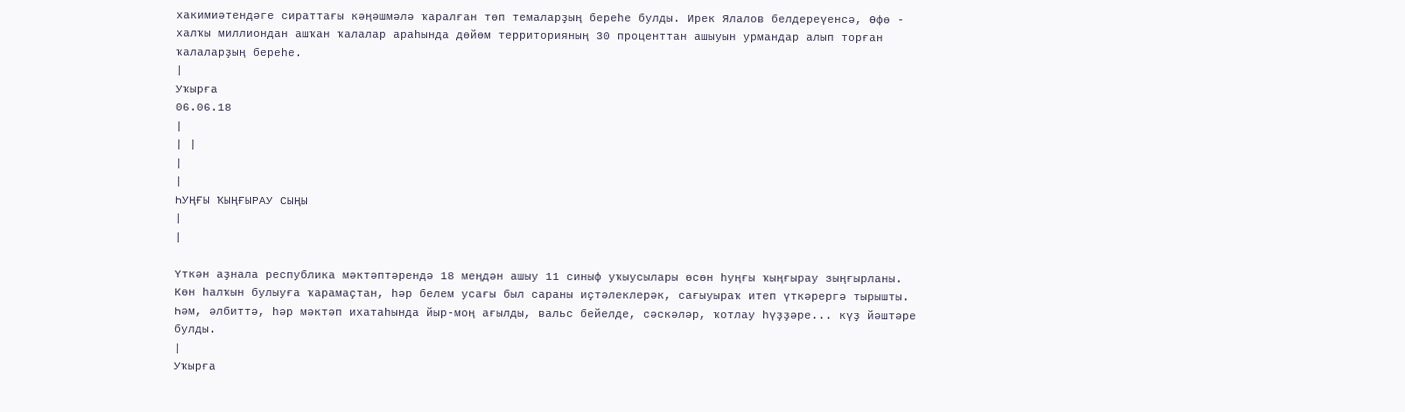хакимиәтендәге сираттағы кәңәшмәлә ҡаралған төп темаларҙың береһе булды. Ирек Ялалов белдереүенсә, Өфө - халҡы миллиондан ашҡан ҡалалар араһында дөйөм территорияның 30 проценттан ашыуын урмандар алып торған ҡалаларҙың береһе.
|
Уҡырға
06.06.18
|
| |
|
|
ҺУҢҒЫ ҠЫҢҒЫРАУ СЫҢЫ
|
|

Үткән аҙнала республика мәктәптәрендә 18 меңдән ашыу 11 синыф уҡыусылары өсөн һуңғы ҡыңғырау зыңғырланы. Көн һалҡын булыуға ҡарамаҫтан, һәр белем усағы был сараны иҫтәлеклерәк, сағыуыраҡ итеп үткәрергә тырышты. Һәм, әлбиттә, һәр мәктәп ихатаһында йыр-моң ағылды, вальс бейелде, сәскәләр, ҡотлау һүҙҙәре... күҙ йәштәре булды.
|
Уҡырға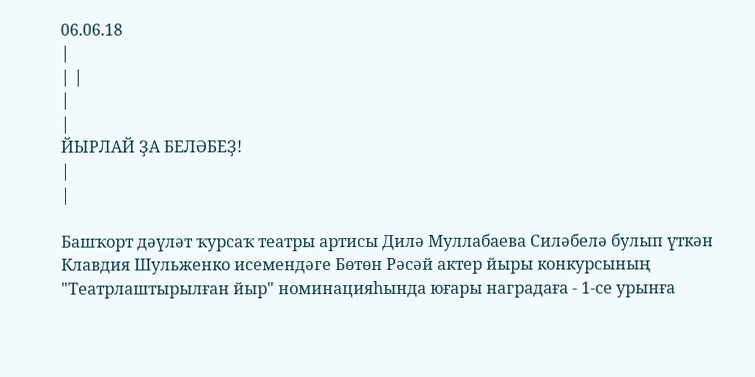06.06.18
|
| |
|
|
ЙЫРЛАЙ ҘА БЕЛӘБЕҘ!
|
|

Башҡорт дәүләт ҡурсаҡ театры артисы Дилә Муллабаева Силәбелә булып үткән Клавдия Шульженко исемендәге Бөтөн Рәсәй актер йыры конкурсының "Театрлаштырылған йыр" номинацияһында юғары наградаға - 1-се урынға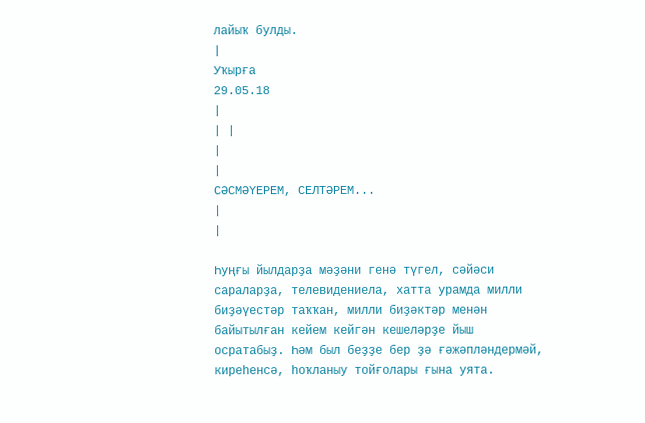лайыҡ булды.
|
Уҡырға
29.05.18
|
| |
|
|
СӘСМӘҮЕРЕМ, СЕЛТӘРЕМ...
|
|

Һуңғы йылдарҙа мәҙәни генә түгел, сәйәси сараларҙа, телевидениела, хатта урамда милли биҙәүестәр таҡҡан, милли биҙәктәр менән байытылған кейем кейгән кешеләрҙе йыш осратабыҙ. Һәм был беҙҙе бер ҙә ғәжәпләндермәй, киреһенсә, һоҡланыу тойғолары ғына уята.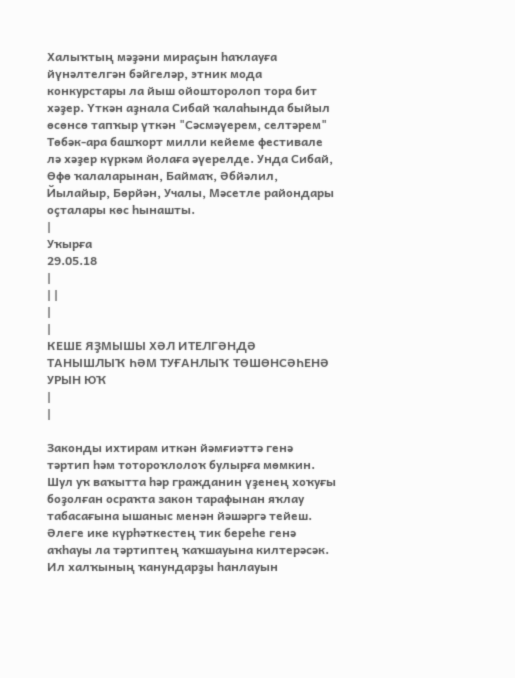Халыҡтың мәҙәни мираҫын һаҡлауға йүнәлтелгән бәйгеләр, этник мода конкурстары ла йыш ойошторолоп тора бит хәҙер. Үткән аҙнала Сибай ҡалаһында быйыл өсөнсө тапҡыр үткән "Сәсмәүерем, селтәрем" Төбәк-ара башҡорт милли кейеме фестивале лә хәҙер күркәм йолаға әүерелде. Унда Сибай, Өфө ҡалаларынан, Баймаҡ, Әбйәлил, Йылайыр, Бөрйән, Учалы, Мәсетле райондары оҫталары көс һынашты.
|
Уҡырға
29.05.18
|
| |
|
|
КЕШЕ ЯҘМЫШЫ ХӘЛ ИТЕЛГӘНДӘ ТАНЫШЛЫҠ ҺӘМ ТУҒАНЛЫҠ ТӨШӨНСӘҺЕНӘ УРЫН ЮҠ
|
|

Законды ихтирам иткән йәмғиәттә генә тәртип һәм тотороҡлолоҡ булырға мөмкин. Шул уҡ ваҡытта һәр гражданин үҙенең хоҡуғы боҙолған осраҡта закон тарафынан яҡлау табасағына ышаныс менән йәшәргә тейеш. Әлеге ике күрһәткестең тик береһе генә аҡһауы ла тәртиптең ҡаҡшауына килтерәсәк. Ил халҡының ҡанундарҙы һанлауын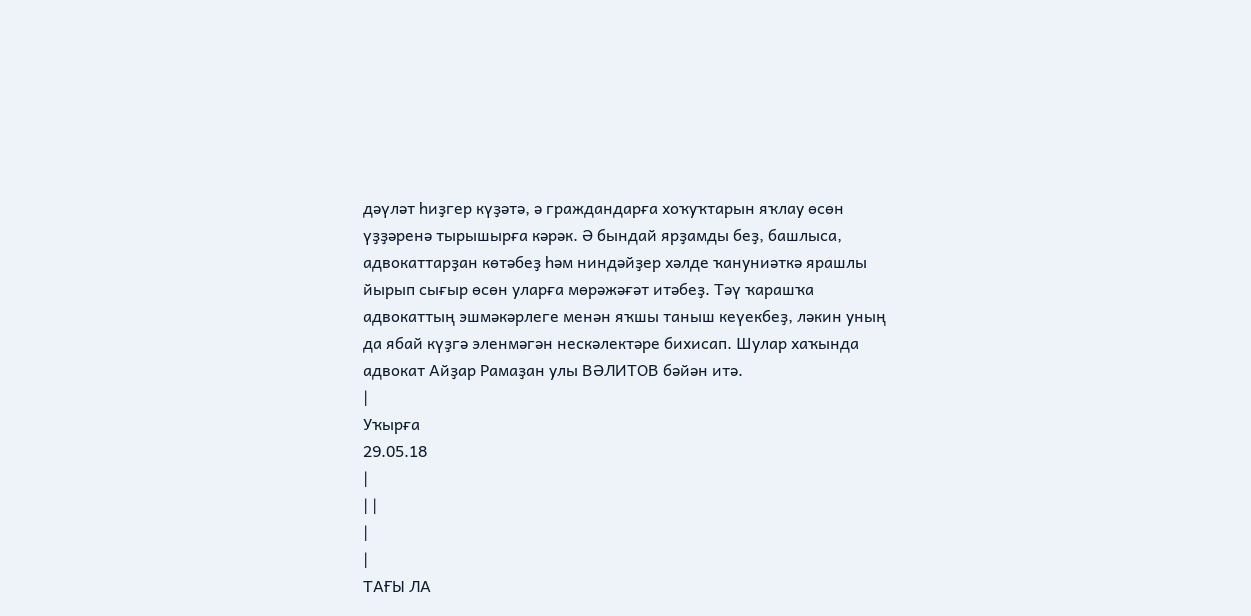дәүләт һиҙгер күҙәтә, ә граждандарға хоҡуҡтарын яҡлау өсөн үҙҙәренә тырышырға кәрәк. Ә бындай ярҙамды беҙ, башлыса, адвокаттарҙан көтәбеҙ һәм ниндәйҙер хәлде ҡануниәткә ярашлы йырып сығыр өсөн уларға мөрәжәғәт итәбеҙ. Тәү ҡарашҡа адвокаттың эшмәкәрлеге менән яҡшы таныш кеүекбеҙ, ләкин уның да ябай күҙгә эленмәгән нескәлектәре бихисап. Шулар хаҡында адвокат Айҙар Рамаҙан улы ВӘЛИТОВ бәйән итә.
|
Уҡырға
29.05.18
|
| |
|
|
ТАҒЫ ЛА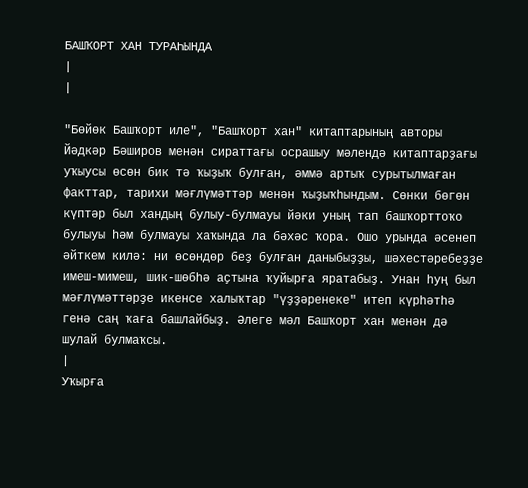БАШҠОРТ ХАН ТУРАҺЫНДА
|
|

"Бөйөк Башҡорт иле", "Башҡорт хан" китаптарының авторы Йәдкәр Бәширов менән сираттағы осрашыу мәлендә китаптарҙағы уҡыусы өсөн бик тә ҡыҙыҡ булған, әммә артыҡ сурытылмаған факттар, тарихи мәғлүмәттәр менән ҡыҙыҡһындым. Сөнки бөгөн күптәр был хандың булыу-булмауы йәки уның тап башҡорттоҡо булыуы һәм булмауы хаҡында ла бәхәс ҡора. Ошо урында әсенеп әйткем килә: ни өсөндөр беҙ булған даныбыҙҙы, шәхестәребеҙҙе имеш-мимеш, шик-шөбһә аҫтына ҡуйырға яратабыҙ. Унан һуң был мәғлүмәттәрҙе икенсе халыҡтар "үҙҙәренеке" итеп күрһәтһә генә саң ҡаға башлайбыҙ. Әлеге мәл Башҡорт хан менән дә шулай булмаҡсы.
|
Уҡырға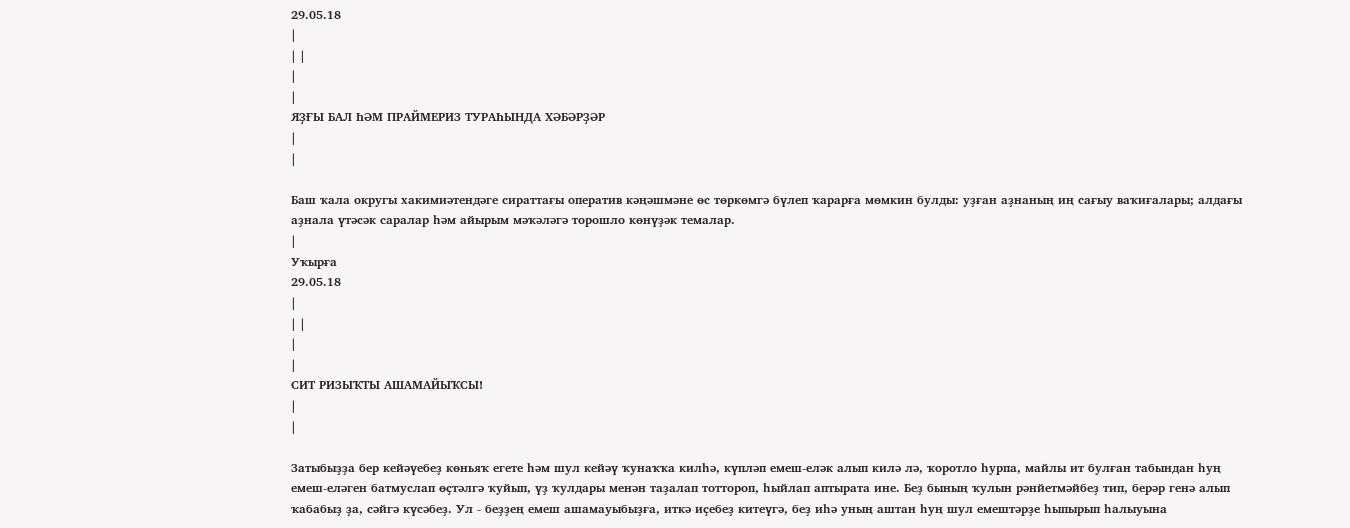29.05.18
|
| |
|
|
ЯҘҒЫ БАЛ ҺӘМ ПРАЙМЕРИЗ ТУРАҺЫНДА ХӘБӘРҘӘР
|
|

Баш ҡала округы хакимиәтендәге сираттағы оператив кәңәшмәне өс төркөмгә бүлеп ҡарарға мөмкин булды: уҙған аҙнаның иң сағыу ваҡиғалары; алдағы аҙнала үтәсәк саралар һәм айырым мәҡәләгә торошло көнүҙәк темалар.
|
Уҡырға
29.05.18
|
| |
|
|
СИТ РИЗЫҠТЫ АШАМАЙЫҠСЫ!
|
|

Затыбыҙҙа бер кейәүебеҙ көньяҡ егете һәм шул кейәү ҡунаҡҡа килһә, күпләп емеш-еләк алып килә лә, ҡоротло һурпа, майлы ит булған табындан һуң емеш-еләген батмуслап өҫтәлгә ҡуйып, үҙ ҡулдары менән таҙалап тоттороп, һыйлап аптырата ине. Беҙ бының ҡулын рәнйетмәйбеҙ тип, берәр генә алып ҡабабыҙ ҙа, сәйгә күсәбеҙ. Ул - беҙҙең емеш ашамауыбыҙға, иткә иҫебеҙ китеүгә, беҙ иһә уның аштан һуң шул емештәрҙе һыпырып һалыуына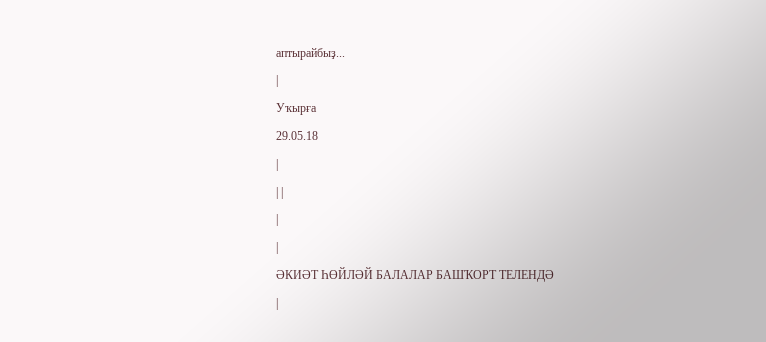аптырайбыҙ...
|
Уҡырға
29.05.18
|
| |
|
|
ӘКИӘТ ҺӨЙЛӘЙ БАЛАЛАР БАШҠОРТ ТЕЛЕНДӘ
|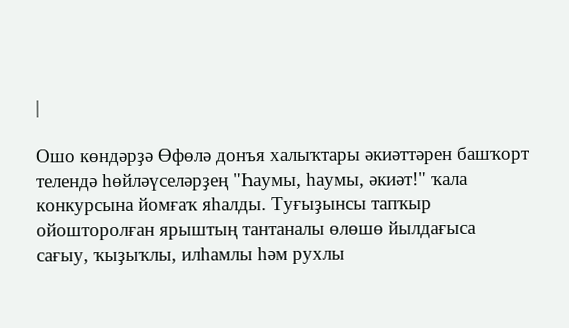|

Ошо көндәрҙә Өфөлә донъя халыҡтары әкиәттәрен башҡорт телендә һөйләүселәрҙең "Һаумы, һаумы, әкиәт!" ҡала конкурсына йомғаҡ яһалды. Туғыҙынсы тапҡыр ойошторолған ярыштың тантаналы өлөшө йылдағыса сағыу, ҡыҙыҡлы, илһамлы һәм рухлы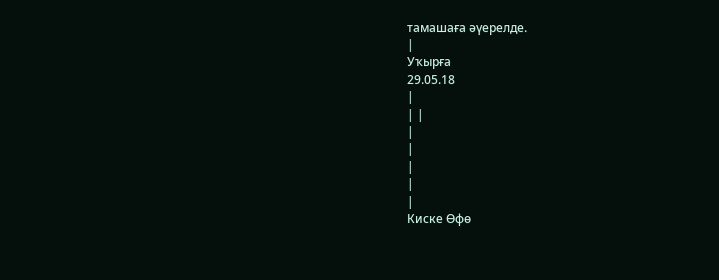тамашаға әүерелде.
|
Уҡырға
29.05.18
|
| |
|
|
|
|
|
Киске Өфө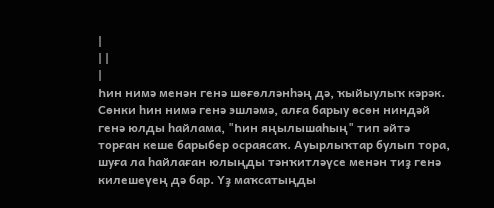|
| |
|
Һин нимә менән генә шөғөлләнһәң дә, ҡыйыулыҡ кәрәк. Сөнки һин нимә генә эшләмә, алға барыу өсөн ниндәй генә юлды һайлама, "Һин яңылышаһың" тип әйтә торған кеше барыбер осраясаҡ. Ауырлыҡтар булып тора, шуға ла һайлаған юлыңды тәнҡитләүсе менән тиҙ генә килешеүең дә бар. Үҙ маҡсатыңды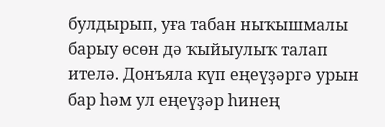булдырып, уға табан ныҡышмалы барыу өсөн дә ҡыйыулыҡ талап ителә. Донъяла күп еңеүҙәргә урын бар һәм ул еңеүҙәр һинең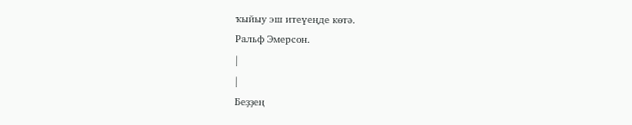ҡыйыу эш итеүеңде көтә.
Ральф Эмерсон.
|
|
Беҙҙең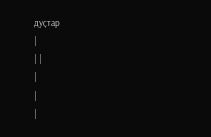дуҫтар
|
| |
|
|
|